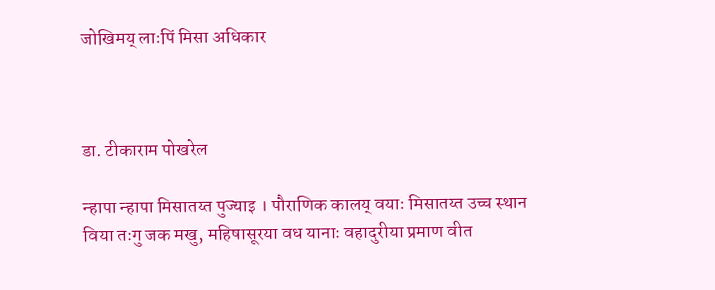जोखिमय् लाःपिं मिसा अधिकार



डा. टीकाराम पोखरेल

न्हापा न्हापा मिसातय्त पुज्याइ । पौराणिक कालय् वयाः मिसातय्त उच्च स्थान विया तःगु जक मखु, महिषासूरया वध यानाः वहादुरीया प्रमाण वीत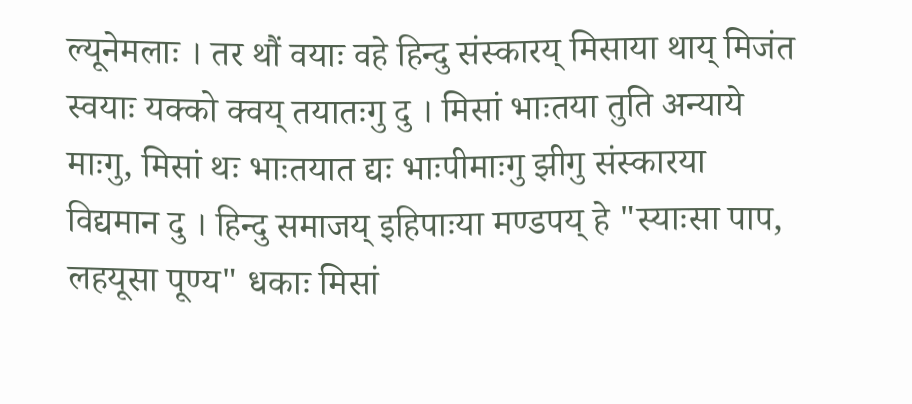ल्यूनेमलाः । तर थौं वयाः वहे हिन्दु संस्कारय् मिसाया थाय् मिजंत स्वयाः यक्को क्वय् तयातःगु दु । मिसां भाःतया तुति अन्याये माःगु, मिसां थः भाःतयात द्यः भाःपीमाःगु झीगु संस्कारया विद्यमान दु । हिन्दु समाजय् इहिपाःया मण्डपय् हे "स्याःसा पाप, लहयूसा पूण्य" धकाः मिसां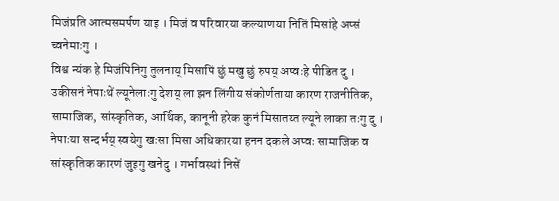मिजंप्रति आत्मसमर्पण याइ । मिजं व परिवारया कल्याणया नितिं मिसांहे अप्सं च्वनेमाःगु ।
विश्व न्यंक हे मिजंपिनिगु तुलनाय् मिसापिं छुं मखु छुं रुपय् अप्वःहे पीडित दु । उकीसनं नेपाःथें ल्यूनेलाःगु देशय् ला झन लिंगीय संकोर्णताया कारण राजनीतिक, सामाजिक, सांस्कृतिक, आर्थिक, कानूनी हरेक कुनं मिसातय्त ल्यूने लाका तःगु दु । नेपाःया सन्दर्भय् स्वयेगु खःसा मिसा अधिकारया हनन दकले अप्वः सामाजिक व सांस्कृतिक कारणं जुइगु खनेदु । गर्भावस्थां निसें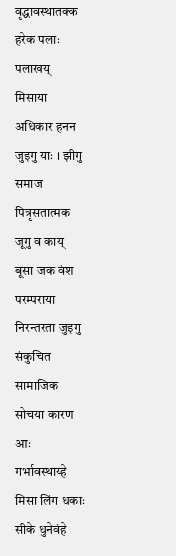वृद्धावस्थातक्क हरेक पलाः पलाखय् मिसाया अधिकार हनन जुइगु याः । झीगु समाज पित्रृसतात्मक जूगु व काय् बूसा जक वंश परम्पराया निरन्तरता जुइगु संकुचित सामाजिक सोचया कारण आः गर्भावस्थाय्हे मिसा लिंग धकाः सीके धुनेवंहे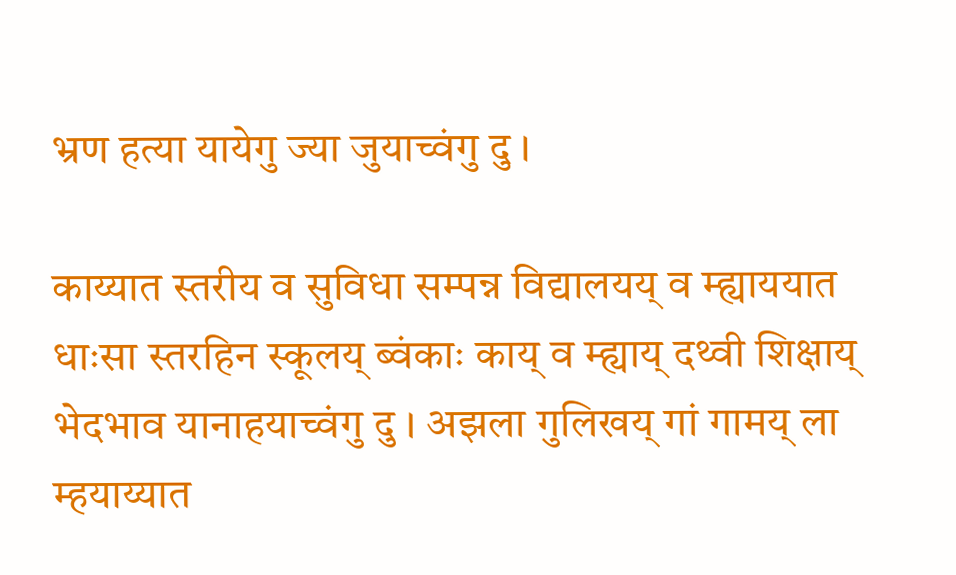भ्रण हत्या यायेगु ज्या जुयाच्वंगु दु ।

काय्यात स्तरीय व सुविधा सम्पन्न विद्यालयय् व म्ह्याययात धाःसा स्तरहिन स्कूलय् ब्वंकाः काय् व म्ह्याय् दथ्वी शिक्षाय् भेदभाव यानाहयाच्वंगु दु । अझला गुलिखय् गां गामय् ला म्हयाय्यात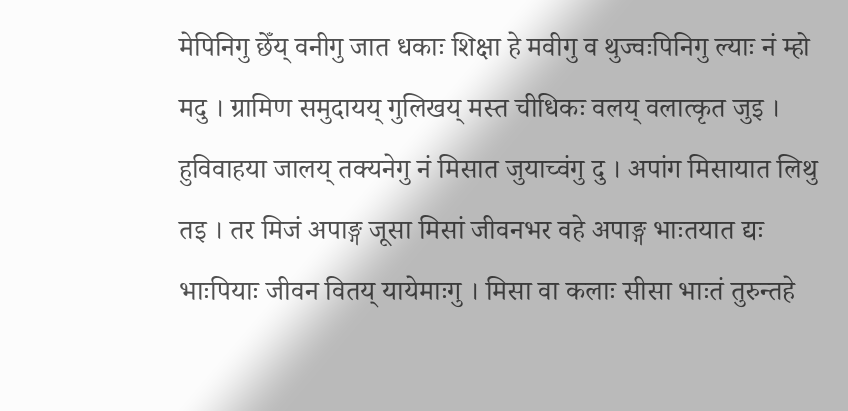मेपिनिगु छेँय् वनीगु जात धकाः शिक्षा हे मवीगु व थुज्वःपिनिगु ल्याः नं म्हो मदु । ग्रामिण समुदायय् गुलिखय् मस्त चीधिकः वलय् वलात्कृत जुइ । हुविवाहया जालय् तक्यनेगु नं मिसात जुयाच्वंगु दु । अपांग मिसायात लिथु तइ । तर मिजं अपाङ्ग जूसा मिसां जीवनभर वहे अपाङ्ग भाःतयात द्यः भाःपियाः जीवन वितय् यायेमाःगु । मिसा वा कलाः सीसा भाःतं तुरुन्तहे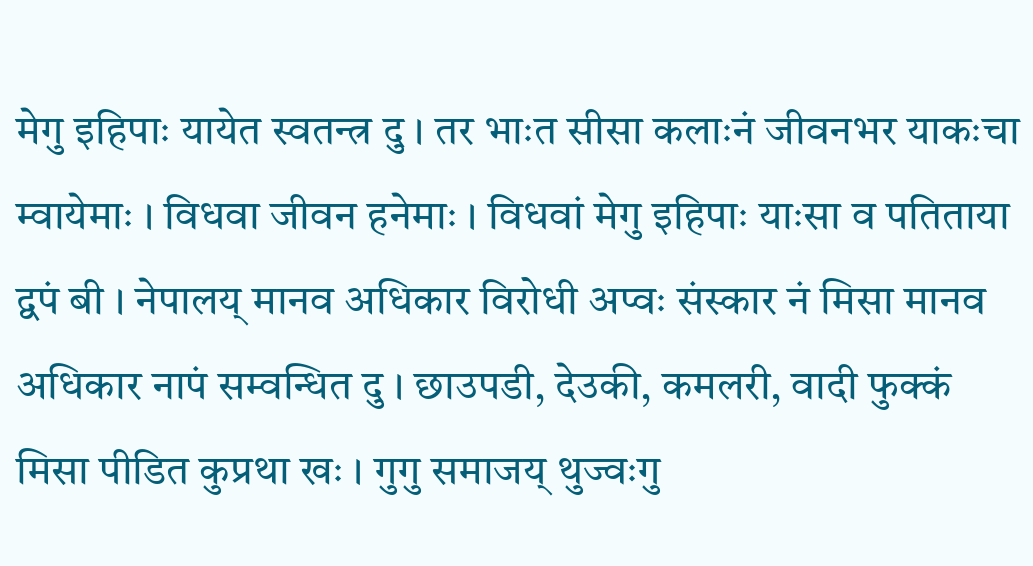मेगु इहिपाः यायेत स्वतन्त्र दु । तर भाःत सीसा कलाःनं जीवनभर याकःचा म्वायेमाः । विधवा जीवन हनेमाः । विधवां मेगु इहिपाः याःसा व पतिताया द्वपं बी । नेपालय् मानव अधिकार विरोधी अप्वः संस्कार नं मिसा मानव अधिकार नापं सम्वन्धित दु । छाउपडी, देउकी, कमलरी, वादी फुक्कं मिसा पीडित कुप्रथा खः । गुगु समाजय् थुज्वःगु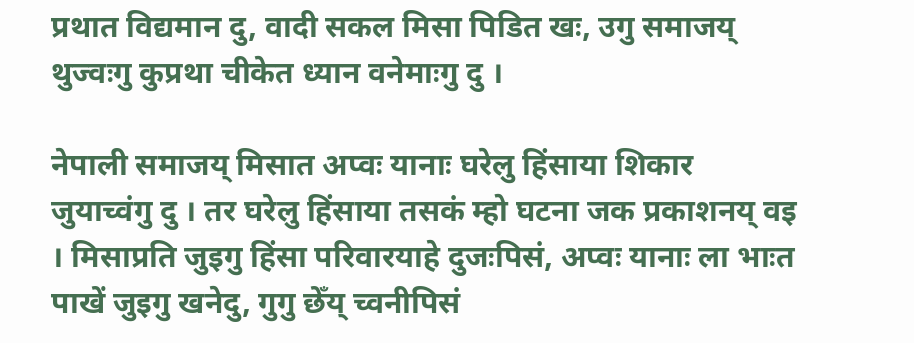प्रथात विद्यमान दु, वादी सकल मिसा पिडित खः, उगु समाजय् थुज्वःगु कुप्रथा चीकेत ध्यान वनेमाःगु दु ।

नेपाली समाजय् मिसात अप्वः यानाः घरेलु हिंसाया शिकार जुयाच्वंगु दु । तर घरेलु हिंसाया तसकं म्हो घटना जक प्रकाशनय् वइ । मिसाप्रति जुइगु हिंसा परिवारयाहे दुजःपिसं, अप्वः यानाः ला भाःत पाखें जुइगु खनेदु, गुगु छेँय् च्वनीपिसं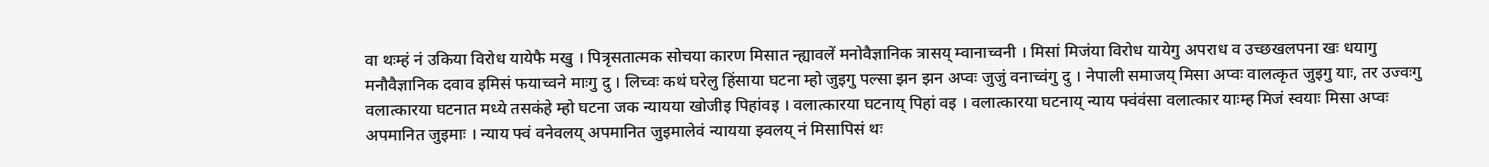वा थःम्हं नं उकिया विरोध यायेफै मखु । पित्रृसतात्मक सोचया कारण मिसात न्ह्यावलें मनोवैज्ञानिक त्रासय् म्वानाच्वनी । मिसां मिजंया विरोध यायेगु अपराध व उच्छखलपना खः धयागु मनौवैज्ञानिक दवाव इमिसं फयाच्वने माःगु दु । लिच्वः कथं घरेलु हिंसाया घटना म्हो जुइगु पल्सा झन झन अप्वः जुजुं वनाच्वंगु दु । नेपाली समाजय् मिसा अप्वः वालत्कृत जुइगु याः, तर उज्वःगु वलात्कारया घटनात मध्ये तसकंहे म्हो घटना जक न्यायया खोजीइ पिहांवइ । वलात्कारया घटनाय् पिहां वइ । वलात्कारया घटनाय् न्याय फ्वंवंसा वलात्कार याःम्ह मिजं स्वयाः मिसा अप्वः अपमानित जुइमाः । न्याय फ्वं वनेवलय् अपमानित जुइमालेवं न्यायया झ्वलय् नं मिसापिसं थः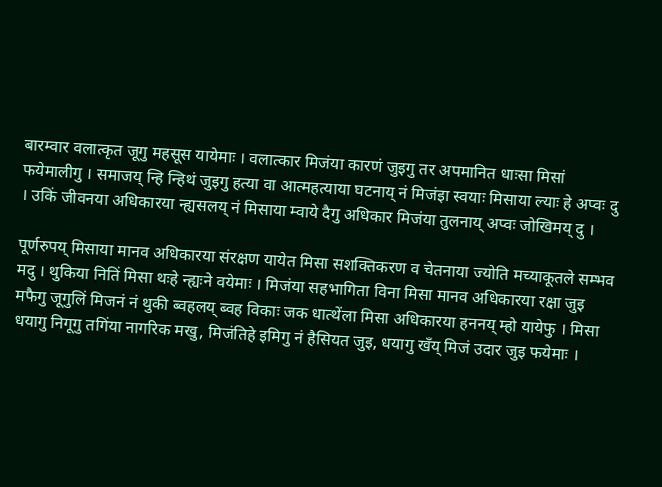बारम्वार वलात्कृत जूगु महसूस यायेमाः । वलात्कार मिजंया कारणं जुइगु तर अपमानित धाःसा मिसां फयेमालीगु । समाजय् न्हि न्हिथं जुइगु हत्या वा आत्महत्याया घटनाय् नं मिजंइा स्वयाः मिसाया ल्याः हे अप्वः दु । उकिं जीवनया अधिकारया न्ह्यसलय् नं मिसाया म्वाये दैगु अधिकार मिजंया तुलनाय् अप्वः जोखिमय् दु ।

पूर्णरुपय् मिसाया मानव अधिकारया संरक्षण यायेत मिसा सशक्तिकरण व चेतनाया ज्योति मच्याकूतले सम्भव मदु । थुकिया नितिं मिसा थःहे न्ह्यःने वयेमाः । मिजंया सहभागिता विना मिसा मानव अधिकारया रक्षा जुइ मफैगु जूगुलिं मिजनं नं थुकी ब्वहलय् ब्वह विकाः जक धात्थेंला मिसा अधिकारया हननय् म्हो यायेफु । मिसा धयागु निगूगु तगिंया नागरिक मखु, मिजंतिहे इमिगु नं हैसियत जुइ, धयागु खँय् मिजं उदार जुइ फयेमाः ।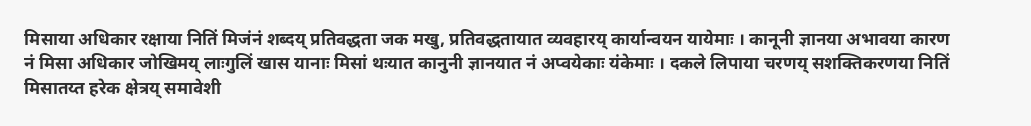मिसाया अधिकार रक्षाया नितिं मिजंनं शब्दय् प्रतिवद्धता जक मखु, प्रतिवद्धतायात व्यवहारय् कार्यान्वयन यायेमाः । कानूनी ज्ञानया अभावया कारण नं मिसा अधिकार जोखिमय् लाःगुलिं खास यानाः मिसां थःयात कानुनी ज्ञानयात नं अप्वयेकाः यंकेमाः । दकले लिपाया चरणय् सशक्तिकरणया नितिं मिसातय्त हरेक क्षेत्रय् समावेशी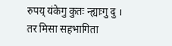रुपय् यंकेगु कुतः न्ह्याःगु दु । तर मिसा सहभागिता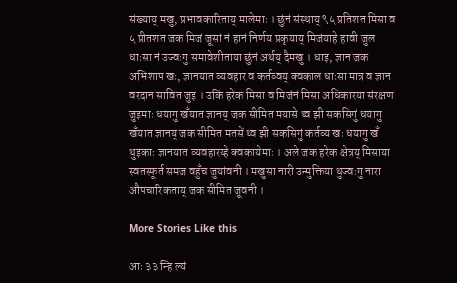संख्याय् मखु, प्रभावकारिताय् मालेमाः । छुंनं संस्थाय् ९५ प्रतिशत मिसा व ५ प्रीतशत जक मिजं जूसां नं हानं निर्णय प्रकृयाय् मिजंयाहे हावी जुल धाःसा नं उज्वःगु समावेशीताया छुंनं अर्थय् दैमखु । धाइ, ज्ञान जक अभिशाप खः, ज्ञानयात व्यवहार व कर्तव्वय् क्वकाल धाःसा मात्र व ज्ञान वरदान सावित जुइ । उकिं हरेक मिसा व मिजंनं मिसा अधिकारया संरक्षण जुइमाः धयागु खँयात ज्ञानय् जक सीमित मयासे थ्व झी सकसिगुं धयागु खँयात ज्ञानय् जक सीमित मतसें थ्व झी सकसिगुं कर्तव्य खः धयागु खँ थुइकाः ज्ञानयात व्यवहारय्हे क्वकायेमाः । अले जक हरेक क्षेत्रय् मिसाया स्वतस्फूर्त समज वहुँच जुयांवनी । मखुसा नारी उन्मुक्तिया थुज्वःगु नारा औपचारिकताय् जक सीमित जूवनी ।

More Stories Like this

आः ३३ न्हि ल्यं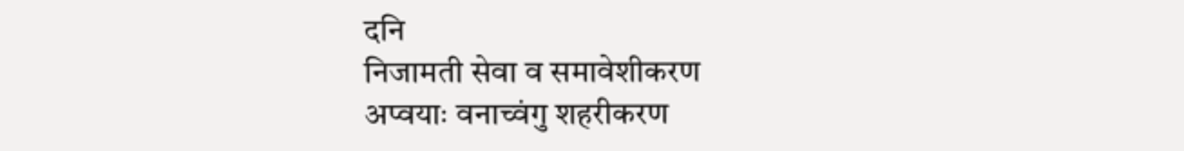दनि
निजामती सेवा व समावेशीकरण
अप्वयाः वनाच्वंगु शहरीकरण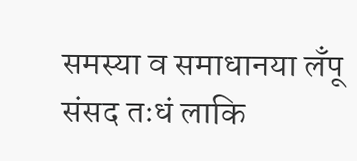समस्या व समाधानया लँपू
संसद तःधं लाकि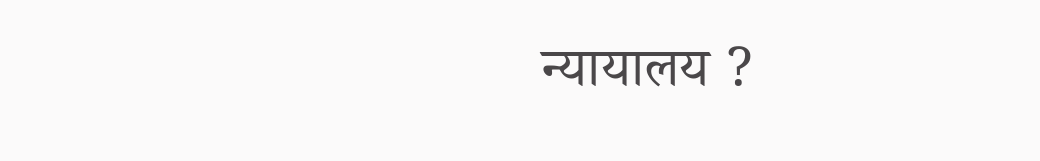न्यायालय ?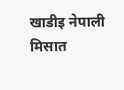खाडीइ नेपाली मिसात